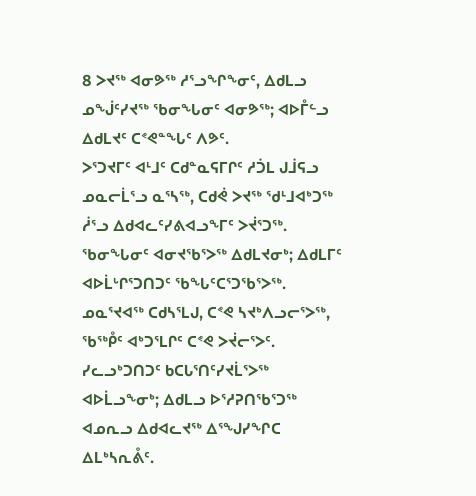8 ᐳᔪᖅ ᐊᓂᕗᖅ ᓱᕐᓗᖏᖕᓂᑦ, ᐃᑯᒪᓗ ᓄᖒᑦᓯᔪᖅ ᖃᓂᖓᓂᑦ ᐊᓂᕗᖅ; ᐊᐅᒤᓪᓗ ᐃᑯᒪᔪᑦ ᑕᕝᕙᓐᖓᑦ ᐱᕗᑦ.
ᐳᕐᑐᔪᒥᑦ ᐊᒻᒧᑦ ᑕᑯᓐᓇᕋᒥᒋᑦ ᓱᑑᒪ ᒍᒨᕋᓗ ᓄᓇᓕᒫᕐᓗ ᓇᕐᓴᖅ, ᑕᑯᕚ ᐳᔪᖅ ᖁᒻᒧᐊᒃᑐᖅ ᓲᕐᓗ ᐃᑯᐊᓚᑦᓯᕕᐊᓗᖕᒥᑦ ᐳᔫᕐᑐᖅ.
ᖃᓂᖓᓂᑦ ᐊᓂᔪᖃᕐᐳᖅ ᐃᑯᒪᔪᓂᒃ; ᐃᑯᒪᒥᑦ ᐊᐅᒫᒡᒋᕐᑐᑎᑐᑦ ᖃᖓᑦᑕᕐᑐᖃᕐᐳᖅ.
ᓄᓇᕐᔪᐊᖅ ᑕᑯᓴᕐᒪᒍ, ᑕᕝᕙ ᓴᔪᒃᐱᓗᓕᕐᐳᖅ, ᖃᖅᑬᑦ ᐊᒃᑐᕐᒪᒋᑦ ᑕᕝᕙ ᐳᔫᓕᕐᐳᑦ.
ᓯᓚᓗᒃᑐᑎᑐᑦ ᑲᑕᒐᕐᑎᑦᓯᔪᒫᕐᐳᖅ ᐊᐅᒫᓗᖕᓂᒃ; ᐃᑯᒪᓗ ᐅᕐᓱᕈᑎᖃᕐᑐᖅ ᐊᓄᕆᓗ ᐃᑯᐊᓚᔪᖅ ᐃᕐᖑᓯᖏᑕ ᐃᒪᒃᓴᕆᕔᑦ.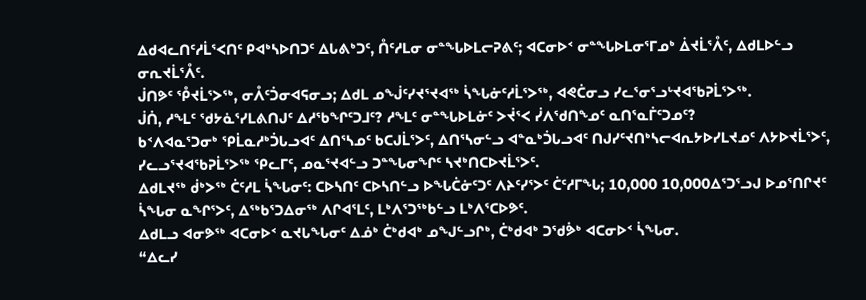ᐃᑯᐊᓚᑎᑦᓱᒫᕐᐸᑎᑦ ᑭᐊᒃᓴᐅᑎᑐᑦ ᐃᒐᕕᒃᑐᑦ, ᑍᑦᓱᒪᓂ ᓂᓐᖓᐅᒪᓕᕈᕕᑦ; ᐊᑕᓂᐅᑉ ᓂᓐᖓᐅᒪᓂᕐᒥᓄᒃ ᐄᔪᒫᕐᐰᑦ, ᐃᑯᒪᐅᓪᓗ ᓂᕆᔪᒫᕐᐰᑦ.
ᒎᑎᕗᑦ ᕾᔪᒫᕐᐳᖅ, ᓂᐰᑦᑑᓂᐊᕋᓂᓗ; ᐃᑯᒪ ᓄᖒᑦᓯᔪᕐᔪᐊᖅ ᓵᖓᓃᑦᓱᒫᕐᐳᖅ, ᐊᕙᑖᓂᓗ ᓯᓚᕐᓂᕐᓗᒡᔪᐊᖃᕈᒫᕐᐳᖅ.
ᒎᑏ, ᓱᖕᒪᑦ ᖁᔭᓈᕐᓯᒪᕕᑎᒍᑦ ᐃᓱᖃᖏᑦᑐᒧᑦ? ᓱᖕᒪᑦ ᓂᓐᖓᐅᒪᓃᑦ ᐳᔫᕐᐸ ᓰᐱᖁᑎᖕᓄᑦ ᓇᑎᕐᓇᒦᑦᑐᓄᑦ?
ᑲᑉᐱᐊᓇᕐᑐᓂᒃ ᕿᒫᓇᓱᒃᑑᒐᓗᐊᑦ ᐃᑎᕐᓴᓄᑦ ᑲᑕᒍᒫᕐᐳᑦ, ᐃᑎᕐᓴᓂᓪᓗ ᐊᓐᓇᒃᑑᒐᓗᐊᑦ ᑎᒍᓯᑦᔪᑎᒃᓴᓕᐊᕆᔭᐅᓯᒪᔪᓄᑦ ᐱᔭᐅᔪᒫᕐᐳᑦ, ᓯᓚᓗᕐᔪᐊᖃᕈᒫᕐᐳᖅ ᕿᓚᒥᑦ, ᓄᓇᕐᔪᐊᓪᓗ ᑐᓐᖓᓂᖏᑦ ᓴᔪᒃᑎᑕᐅᔪᒫᕐᐳᑦ.
ᐃᑯᒪᔪᖅ ᑰᒃᐳᖅ ᑖᑦᓱᒪ ᓵᖓᓂᑦ: ᑕᐅᓴᑎᑦ ᑕᐅᓴᑎᓪᓗ ᐅᖓᑖᓃᑦᑐᑦ ᐱᔨᑦᓯᕐᐳᑦ ᑖᑦᓱᒥᖓ; 10,000 10,000ᐃᕐᑐᕐᓗᒍ ᐅᓄᕐᑎᒋᔪᑦ ᓵᖓᓂ ᓇᖏᕐᐳᑦ, ᐃᖅᑲᕐᑐᐃᓂᖅ ᐱᒋᐊᕐᒪᑦ, ᒪᒃᐱᕐᑐᖅᑲᓪᓗ ᒪᒃᐱᕐᑕᐅᕗᑦ.
ᐃᑯᒪᓗ ᐊᓂᕗᖅ ᐊᑕᓂᐅᑉ ᓇᔪᒐᖓᓂᑦ ᐃᓅᒃ ᑖᒃᑯᐊᒃ ᓄᖑᓪᓗᒋᒃ, ᑖᒃᑯᐊᒃ ᑐᖁᕘᒃ ᐊᑕᓂᐅᑉ ᓵᖓᓂ.
“ᐃᓚᓯ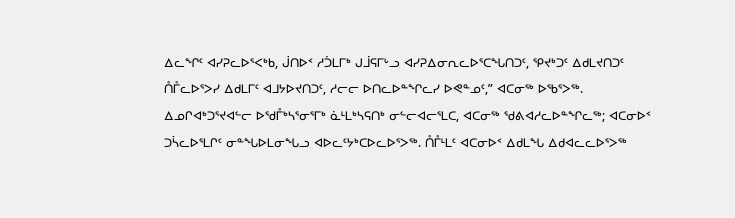ᐃᓚᖏᑦ ᐊᓯᕈᓚᐅᕐᐸᒃᑲ, ᒎᑎᐅᑉ ᓱᑑᒪᒥᒃ ᒍᒨᕋᒥᒡᓗ ᐊᓯᕈᐃᓂᕆᓚᐅᕐᑕᖓᑎᑐᑦ, ᕿᔪᒃᑐᑦ ᐃᑯᒪᔪᑎᑐᑦ ᑍᒤᓚᐅᕐᐳᓯ ᐃᑯᒪᒥᑦ ᐊᒧᔭᐅᔪᑎᑐᑦ, ᓱᓕᓕ ᐅᑎᓚᐅᓐᖏᓚᓯ ᐅᕙᓐᓄᑦ,” ᐊᑕᓂᖅ ᐅᖃᕐᐳᖅ.
ᐃᓄᒋᐊᒃᑐᕐᔪᐊᓪᓕ ᐅᖁᒤᒃᓴᕐᓂᕐᒥᒃ ᓈᒻᒪᒃᓴᕋᑎᒃ ᓂᓪᓕᐊᓕᕐᒪᑕ, ᐊᑕᓂᖅ ᖁᕕᐊᓱᓚᐅᓐᖏᓚᖅ; ᐊᑕᓂᐅᑉ ᑐᓵᓚᐅᕐᒪᒋᑦ ᓂᓐᖓᐅᒪᓂᖓᓗ ᐊᐅᓚᑦᔭᒃᑕᐅᓚᐅᕐᐳᖅ. ᑍᒤᒻᒪᑦ ᐊᑕᓂᐅᑉ ᐃᑯᒪᖓ ᐃᑯᐊᓚᓚᐅᕐᐳᖅ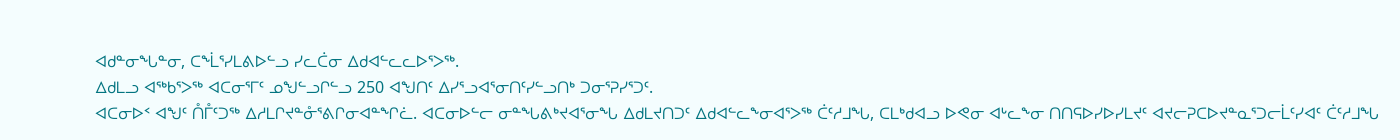ᐊᑯᓐᓂᖓᓐᓂ, ᑕᖕᒫᕐᓯᒪᕕᐅᓪᓗ ᓯᓚᑖᓂ ᐃᑯᐊᓪᓚᓚᐅᕐᐳᖅ.
ᐃᑯᒪᓗ ᐊᖅᑲᕐᐳᖅ ᐊᑕᓂᕐᒥᑦ ᓄᖑᓪᓗᒋᓪᓗ 250 ᐊᖑᑎᑦ ᐃᓯᕐᓗᐊᕐᓂᑎᑦᓯᓪᓗᑎᒃ ᑐᓂᕐᕈᓯᕐᑐᑦ.
ᐊᑕᓂᐅᑉ ᐊᖑᑦ ᑍᒤᑦᑐᖅ ᐃᓱᒪᒋᔪᓐᓁᕐᕕᒋᓂᐊᓐᖏᓛ. ᐊᑕᓂᐅᓪᓕ ᓂᓐᖓᕕᒃᔪᐊᕐᓂᖓ ᐃᑯᒪᔪᑎᑐᑦ ᐃᑯᐊᓪᓚᖕᓂᐊᕐᐳᖅ ᑖᑦᓱᒧᖓ, ᑕᒪᒃᑯᐊᓗ ᐅᕙᓂ ᐊᒡᓚᖕᓂ ᑎᑎᕋᐅᓯᐅᓯᒪᔪᑦ ᐊᔪᓕᕈᑕᐅᔪᓐᓇᕐᑐᓕᒫᑦᓯᐊᑦ ᑖᑦᓱᒧᖓ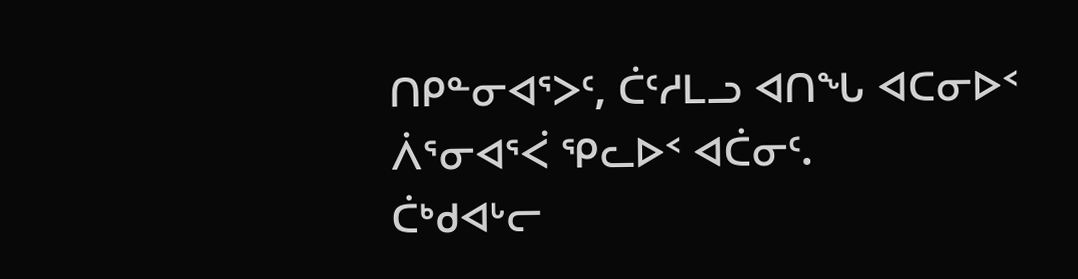ᑎᑭᓐᓂᐊᕐᐳᑦ, ᑖᑦᓱᒪᓗ ᐊᑎᖓ ᐊᑕᓂᐅᑉ ᐲᕐᓂᐊᕐᐹ ᕿᓚᐅᑉ ᐊᑖᓂᑦ.
ᑖᒃᑯᐊᒡᓕ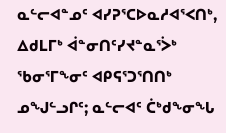ᓇᓪᓕᐊᓐᓄᑦ ᐊᓯᕈᕐᑕᐅᓇᓱᐊᕐᐸᑎᒃ, ᐃᑯᒪᒥᒃ ᐋᓐᓂᑎᑦᓯᔪᓐᓇᕐᐴᒃ ᖃᓂᕐᒥᖕᓂᑦ ᐊᑭᕋᕐᑐᕐᑎᑎᒃ ᓄᖑᓪᓗᒋᑦ; ᓇᓪᓕᐊᑦ ᑖᒃᑯᖕᓂᖓ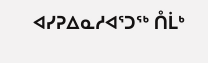ᐊᓯᕈᐃᓇᓱᐊᕐᑐᖅ ᑍᒫᒃ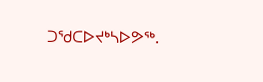ᑐᖁᑕᐅᔪᒃᓴᐅᕗᖅ.